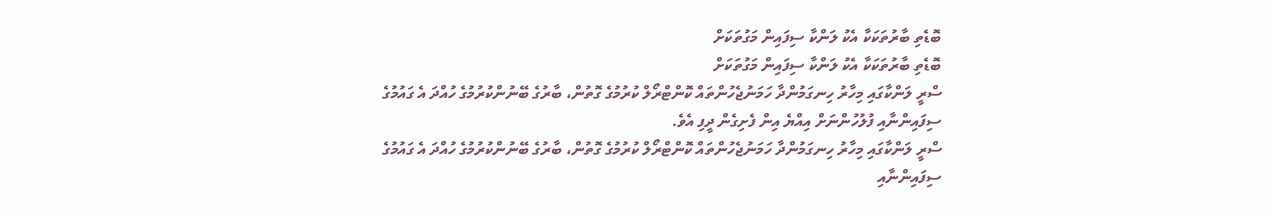ބޮޑެތި ބާރުތަކަކާ އެކު ލަންކާ ސިފައިން މަގުތަކަށް
ބޮޑެތި ބާރުތަކަކާ އެކު ލަންކާ ސިފައިން މަގުތަކަށް
ސްރީ ލަންކާގައި މިހާރު ހިނގަމުންދާ ހަމަނުޖެހުންތައް ކޮންޓްރޯލް ކުރުމުގެ ގޮތުން، ބާރުގެ ބޭނުންކުރުމުގެ ހުއްދަ އެ ގައުމުގެ ސިފައިންނާއި ފުލުހުންނަށް އިއްޔެ އިން ފެށިގެން ދީފި އެވެ.
ސްރީ ލަންކާގައި މިހާރު ހިނގަމުންދާ ހަމަނުޖެހުންތައް ކޮންޓްރޯލް ކުރުމުގެ ގޮތުން، ބާރުގެ ބޭނުންކުރުމުގެ ހުއްދަ އެ ގައުމުގެ ސިފައިންނާއި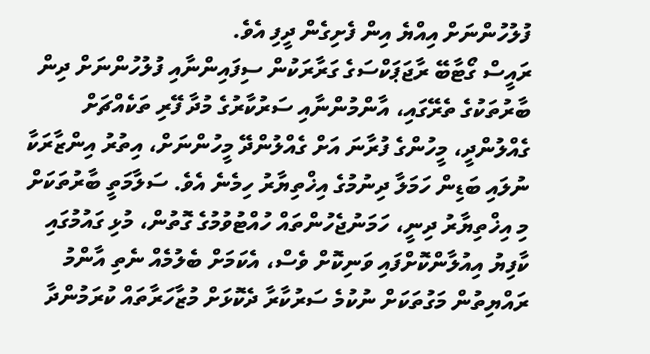ފުލުހުންނަށް އިއްޔެ އިން ފެށިގެން ދީފި އެވެ.
ރައީސް ގޯޓާބޭ ރާޖަޕަކްސަގެ ގަރާރަކުން ސިފައިންނާއި ފުލުހުންނަށް ދިން ބާރުތަކުގެ ތެރޭގައި، އާންމުންނާއި ސަރުކާރުގެ މުދާ ފޭރި ތަކެއްޗަށް ގެއްލުންދީ، މީހުންގެ ފުރާނަ އަށް ގެއްލުންދޭ މީހުންނަށް، އިތުރު އިންޒާރަކާ ނުލައި ބަޑިން ހަމަލާ ދިނުމުގެ އިޚްތިޔާރު ހިމެނެ އެވެ. ސަލާމަތީ ބާރުތަކަށް މި އިޚްތިޔާރު ދިނީ، ހަމަނުޖެހުންތައް ހުއްޓުވުމުގެ ގޮތުން، މުޅި ގައުމުގައި ކާފިޔު އިއުލާންކޮށްފައި ވަނިކޮށް ވެސް، އެކަމަށް ބެލުމެއް ނެތި އާންމު ރައްޔިތުން މަގުތަކަށް ނުކުމެ ސަރުކާރާ ދެކޮޅަށް މުޒާހަރާތައް ކުރަމުންދާ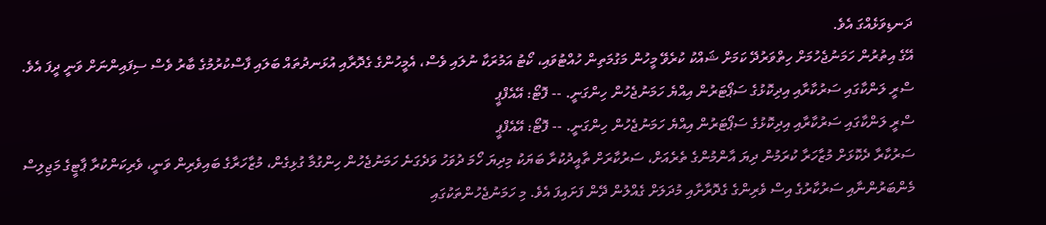ދަނޑިވަޅެއްގަ އެވެ.
އޭގެ އިތުރުން ހަމަނުޖެހުމަށް ހިތްވަރުދޭ ކަމަށް ޝައްކު ކުރެވޭ މީހުން މަގުމަތިން ހުއްޓުވައި، ކޯޓު އަމުރަކާ ނުލައި ވެސް، އެމީހުންގެ ގެދޮރާއި އުޅަނދުތައް ބަލައި ފާސްކުރުމުގެ ބާރު ވެސް ސިފައިންނަށް ވަނީ ދީފަ އެވެ.
ސްރީ ލަންކާގައި ސަރުކާރާއި އިދިކޮޅުގެ ސަޕޯޓަރުން އިއްޔެ ހަމަނުޖެހުން ހިންގަނީ. -- ފޮޓޯ: އޭއެފްޕީ
ސްރީ ލަންކާގައި ސަރުކާރާއި އިދިކޮޅުގެ ސަޕޯޓަރުން އިއްޔެ ހަމަނުޖެހުން ހިންގަނީ. -- ފޮޓޯ: އޭއެފްޕީ
ސަރުކާރާ ދެކޮޅަށް މުޒާހަރާ ކުރަމުން ދިޔަ އާންމުންގެ ތެރެއަށް، ސަރުކާރަށް ތާއީދުކުރާ ބަޔަކު މިދިޔަ ހޯމަ ދުވަހު ވަދެގަނެ ހަމަނުޖެހުން ހިންގުމާ ގުޅިގެން، މުޒާހަރާގެ ބައިވެރިން ވަނީ، ވެރިކަންކުރާ ޕާޓީގެ މަޖިލިސް މެންބަރުންނާއި ސަރުކާރުގެ އިސް ވެރިންގެ ގެދޮރާށާއި މުދަލަށް ގެއްލުން ދޭން ފަށައިފަ އެވެ. މި ހަމަނުޖެހުންތަކުގައި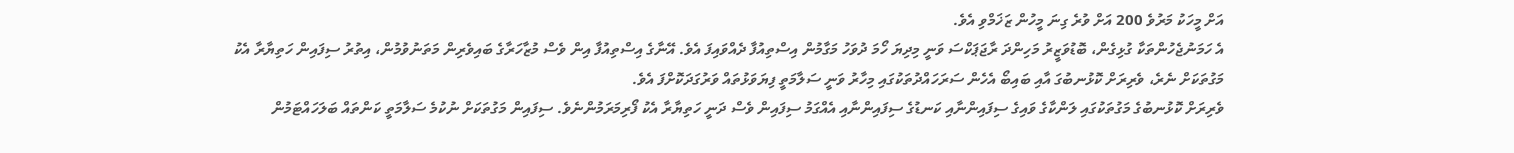އަށް މީހަކު މަރުވެ 200 އަށް ވުރެ ގިނަ މީހުން ޒަޚަމްވި އެވެ.
އެ ހަމަނުޖެހުންތަކާ ގުޅިގެން، ބޮޑުވަޒީރު މަހިންދަ ރާޖަޕަކްސަ ވަނީ މިދިޔަ ހޯމަ ދުވަހު މަގާމުން އިސްތިއުފާ ދެއްވައިފަ އެވެ. އޭނާގެ އިސްތިއުފާ އިން ވެސް މުޒާހަރާގެ ބައިވެރިން މަތަނުވުމުން، އިތުރު ސިފައިން ހަތިޔާރާ އެކު މަގުތަކަށް ނެރެ، ވެރިރަށް ކޮޅުނބުގަ އާއި ބައިބޯ އެހެން ސަރަހައްދުތަކުގައި މިހާރު ވަނީ ސަލާމަތީ ފިޔަވަޅުތައް ވަރުގަދަކޮށްފަ އެވެ.
ވެރިރަށް ކޮޅުނބުގެ މަގުތަކުގައި ލަންކާގެ ވައިގެ ސިފައިންނާއި ކަނޑުގެ ސިފައިންނާއި އެއްގަމު ސިފައިން ވެސް ދަނީ ހަތިޔާރާ އެކު ފޯރިމަރަމުންނެވެ. ސިފައިން މަގުތަކަށް ނުކުމެ ސަލާމަތީ ކަންތައް ބަލަހައްޓަމުން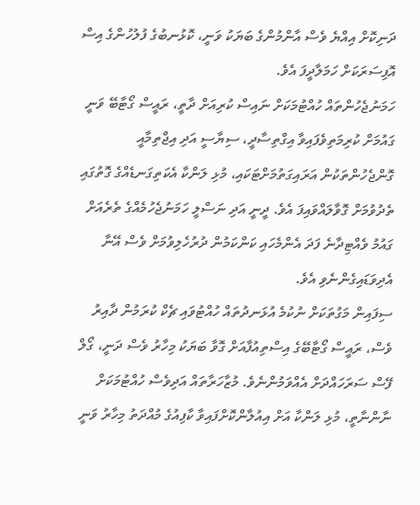ދަނިކޮށް އިއްޔެ ވެސް އާންމުންގެ ބަޔަކު ވަނީ، ކޮޅުނބުގެ ފުލުހުންގެ އިސް އޮފިސަރަކަށް ހަމަލާދީފަ އެވެ.
ހަމަނުޖެހުންތައް ހުއްޓުމަކަށް ނައިސް ކުރިއަށް ދާތީ، ރައީސް ގޯޓާބޭ ވަނީ ގައުމަށް ކުރިމަތިވެފައިވާ އިގްތިސާދީ، ސިޔާސީ އަދި އިޖްތިމާއީ ގޮންޖެހުންތަކުން އަރައިގަތުމަށްޓަކައި، މުޅި ލަންކާ އެކަތިގަނޑެއްގެ ގޮތުގައި ތެދުވުމަށް ގޮވާލައްވައިފަ އެވެ. ދީނީ އަދި ނަސްލީ ހަމަނުޖެހުމެއްގެ ތެރެއަށް ގައުމު ވެއްޓިދާނެ ފަދަ އެންމެހައި ކަންކަމުން ދުރުހެލިވުމަށް ވެސް އޭނާ އެދިވަޑައިގެންނެވި އެވެ.
ސިފައިން މަގުތަކަށް ނުކުމެ އުޅަނދުތައް ހުއްޓުވައި ޗެކް ކުރަމުން ދާއިރު ވެސް، ރައީސް ގޯޓާބޭގެ އިސްތިއުފާއަށް ގޮވާ ބަޔަކު މިހާރު ވެސް ދަނީ، ގޯލް ފޭސް ސަރަހައްދަށް އެއްވަމުންނެވެ. މުޒާހަރާތައް އަދިވެސް ހުއްޓުމަކަށް ނާންނާތީ، މުޅި ލަންކާ އަށް އިއުލާންކޮށްފައިވާ ކާފިއުގެ މުއްދަތު މިހާރު ވަނީ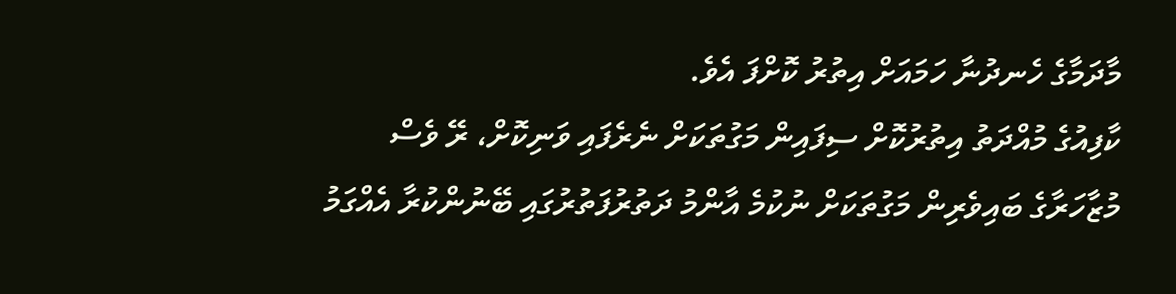މާދަމާގެ ހެނދުނާ ހަމައަށް އިތުރު ކޮށްފަ އެވެ.
ކާފިއުގެ މުއްދަތު އިތުރުކޮށް ސިފައިން މަގުތަކަށް ނެރެފައި ވަނިކޮށް، ރޭ ވެސް މުޒާހަރާގެ ބައިވެރިން މަގުތަކަށް ނުކުމެ އާންމު ދަތުރުފަތުރުގައި ބޭނުންކުރާ އެއްގަމު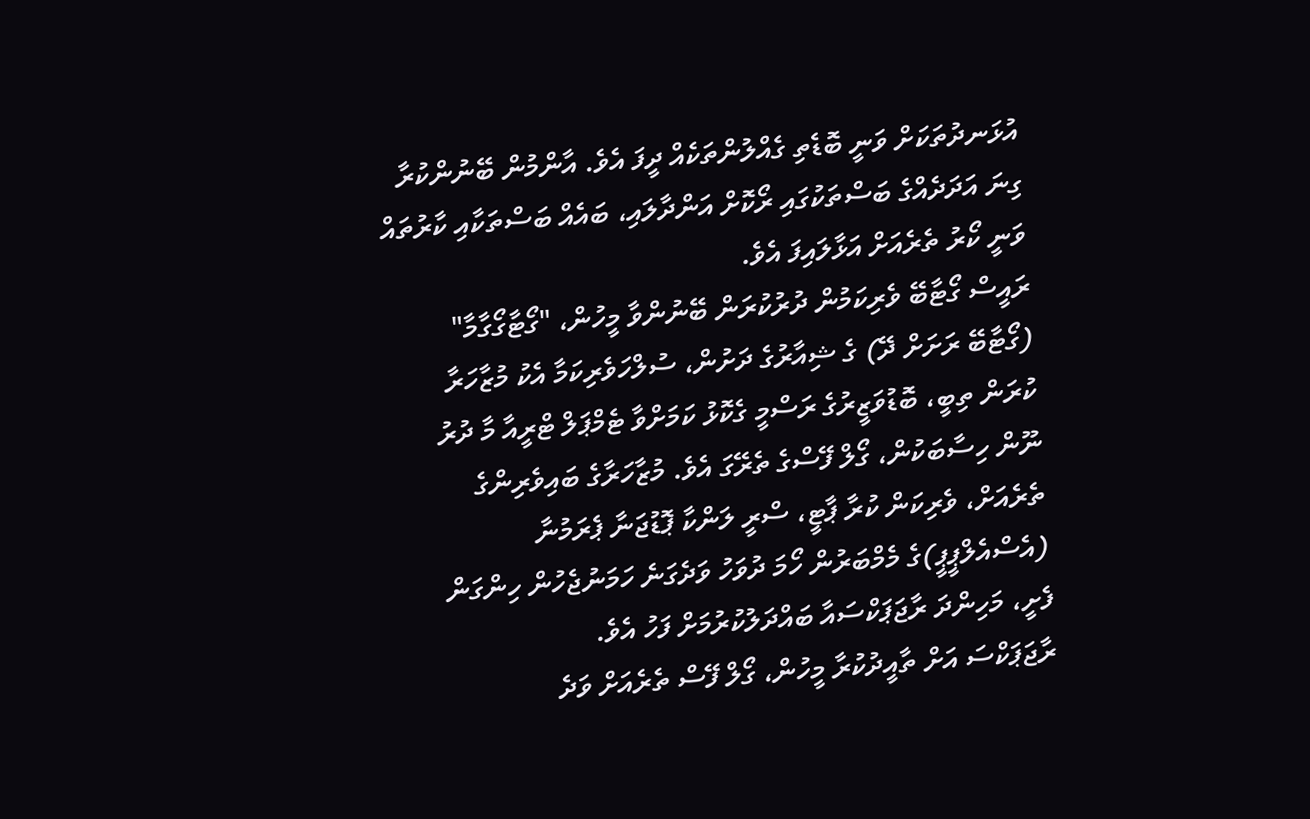އުޅަނދުތަކަށް ވަނީ ބޮޑެތި ގެއްލުންތަކެއް ދީފަ އެވެ. އާންމުން ބޭނުންކުރާ ގިނަ އަދަދެއްގެ ބަސްތަކުގައި ރޯކޮށް އަންދާލައި، ބައެއް ބަސްތަކާއި ކާރުތައް ވަނީ ކޯރު ތެރެއަށް އަޅާލައިފަ އެވެ.
ރައީސް ގޯޓާބޭ ވެރިކަމުން ދުރުކުރަން ބޭނުންވާ މީހުން، "ގޯޓާގޯގާމާ" (ގޯޓާބޭ ރަށަށް ދޭ) ގެ ޝިއާރުގެ ދަށުން، ސުލްހަވެރިކަމާ އެކު މުޒާހަރާ ކުރަން ތިބީ، ބޮޑުވަޒީރުގެ ރަސްމީ ގެކޮޅު ކަމަށްވާ ޓެމްޕަލް ޓްރީއާ މާ ދުރު ނޫން ހިސާބަކުން، ގޯލް ފޭސްގެ ތެރޭގަ އެވެ. މުޒާހަރާގެ ބައިވެރިންގެ ތެރެއަށް، ވެރިކަން ކުރާ ޕާޓީ، ސްރީ ލަންކާ ޕޮޑުޖަނާ ޕެރަމުނާ (އެސްއެލްޕީޕީ)ގެ މެމްބަރުން ހޯމަ ދުވަހު ވަދެގަނެ ހަމަނުޖެހުން ހިންގަން ފެށީ، މަހިންދަ ރާޖަޕަކްސައާ ބައްދަލުކުރުމަށް ފަހު އެވެ.
ރާޖަޕަކްސަ އަށް ތާއީދުކުރާ މީހުން، ގޯލް ފޭސް ތެރެއަށް ވަދެ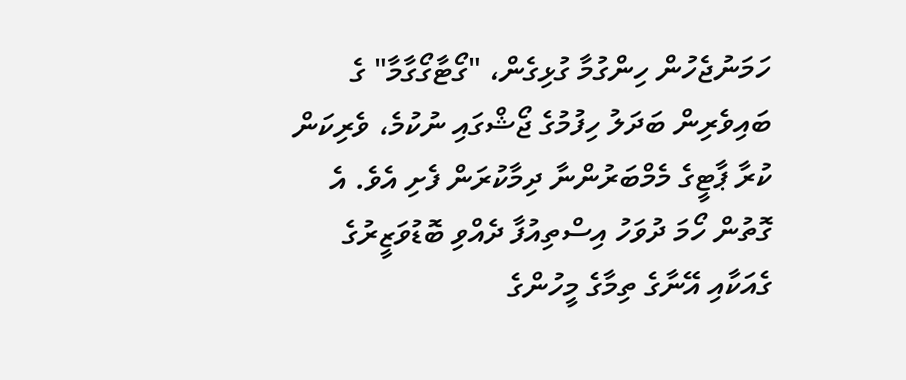ހަމަނުޖެހުން ހިންގުމާ ގުޅިގެން، "ގޯޓާގޯގާމާ" ގެ ބައިވެރިން ބަދަލު ހިފުމުގެ ޖޯޝްގައި ނުކުމެ، ވެރިކަން ކުރާ ޕާޓީގެ މެމްބަރުންނާ ދިމާކުރަން ފެށި އެވެ. އެ ގޮތުން ހޯމަ ދުވަހު އިސްތިއުފާ ދެއްވި ބޮޑުވަޒީރުގެ ގެއަކާއި އޭނާގެ ތިމާގެ މީހުންގެ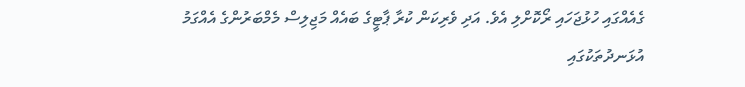ގެއެއްގައި ހުޅުޖަހައި ރޯކޮށްލި އެވެ. އަދި ވެރިކަން ކުރާ ޕާޓީގެ ބައެއް މަޖިލިސް މެމްބަރުންގެ އެއްގަމު އުޅަނދުތަކުގައި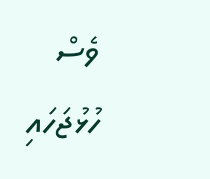ވެސް ހުޅުޖަހައި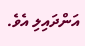އަންދައިލި އެވެ.